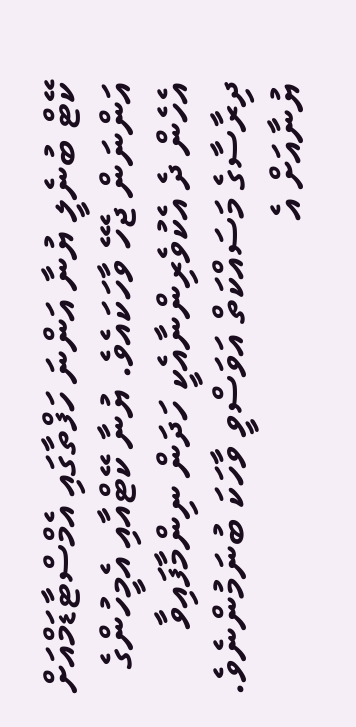ކޭޓް ބުނެލީ ޔުނާ އަންނަ ހަފްތާގައި އެމްސްޓާޑަމްއަށް އަންނަން ޖެހޭ ވާހަކައެވެ. ޔުނާ ކޭޓްއާއި އެމީހުންގެ އެހެން ދެ އެކުވެރިންނާއެކީ ހަދަން ނިންމާފައިވާ ދިރާސާގެ މަސައްކަތް އަވަސްވީ ވާހަކަ ބުނަމުންނެވެ. ޔުނާއަށް އެ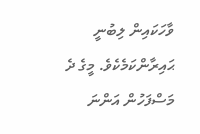ވާހަކައިން ލިބުނީ ޙައިރާންކަމެކެވެ. މީގެ ދެ މަސްފަހުން އަންނަ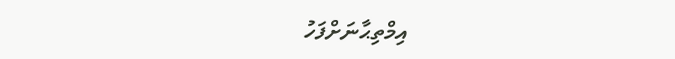އިމްތިޙާނަށްފަހު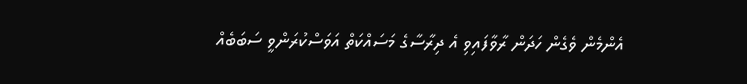އެންމެން ވެގެން ހަދަން ރާވާފައިވި އެ ދިރާސާގެ މަސައްކަތް އަވަސްކުރަންވީ ސަބަބެއް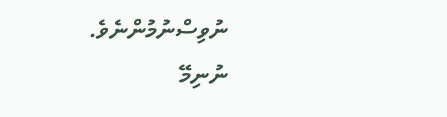ނުވިސްނުމުންނެވެ.
ނުނިމޭ